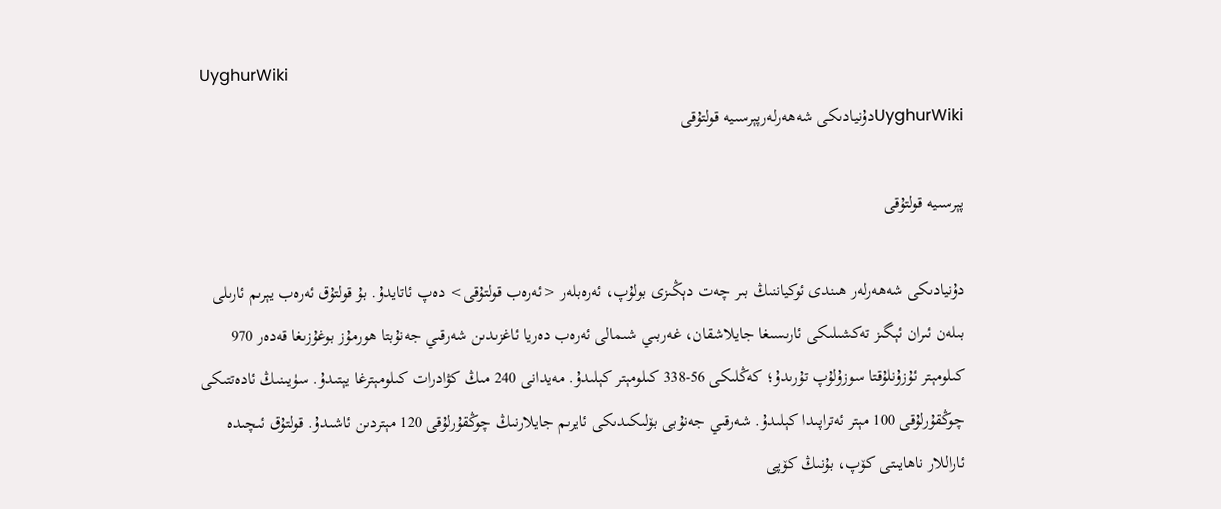UyghurWiki
UyghurWikiدۇنيادىكى شەھەرلەرپېرسىيە قولتۇقى

پېرسىيە قولتۇقى

دۇنيادىكى شەھەرلەر ھىندى ئوكياننىڭ بىر چەت دېڭىزى بولۇپ، ئەرەبلەر <ئەرەب قولتۇقى> دەپ ئاتايدۇ. بۇ قولتۇق ئەرەب يېرىم ئارىلى بىلەن ئىران ئېگىز تەكشىلىكى ئارىسىغا جايلاشقان، غەربىي شىمالى ئەرەب دەريا ئاغزىدىن شەرقىي جەنۇبتا ھورمۇز بوغۇزىغا قەدەر 970 كىلومېتر ئۇزۇنلۇقتا سوزۇلۇپ تۇرىدۇ؛ كەڭلىكى 56-338 كىلومېتر كېلىدۇ. مەيدانى 240 مىڭ كۋادرات كىلومېترغا يېتىدۇ. سۈيىنىڭ ئادەتتىكى چوڭقۇرلۇقى 100 مېتر ئەتراپىدا كېلىدۇ. شەرقىي جەنۇبى بۆلىكىدىكى ئايرىم جايلارنىڭ چوڭقۇرلۇقى 120 مېتردىن ئاشىدۇ. قولتۇق ئىچىدە ئاراللار ناھايىتى كۆپ، بۇنىڭ كۆپى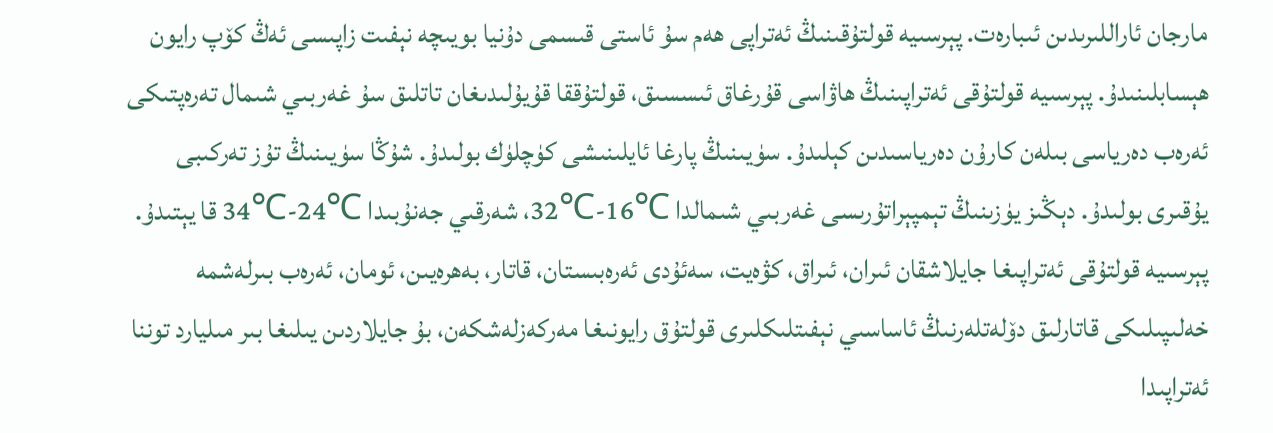مارجان ئاراللىرىدىن ئىبارەت. پېرسىيە قولتۇقىنىڭ ئەتراپى ھەم سۇ ئاستى قىسمى دۇنيا بويىچە نېفىت زاپىسى ئەڭ كۆپ رايون ھېسابلىنىدۇ. پېرسىيە قولتۇقى ئەتراپىنىڭ ھاۋاسى قۇرغاق ئىسسىق، قولتۇققا قۇيۇلىدىغان تاتلىق سۇ غەربىي شىمال تەرەپتىكى ئەرەب دەرياسى بىلەن كارۇن دەرياسىدىن كېلىدۇ. سۈيىنىڭ پارغا ئايلىنىشى كۈچلۈك بولىدۇ. شۇڭا سۈيىنىڭ تۇز تەركىبى يۇقىرى بولىدۇ. دېڭىز يۈزىنىڭ تېمپېراتۇرىسى غەربىي شىمالدا ℃16-℃32، شەرقىي جەنۇبىدا ℃24-℃34 قا يېتىدۇ. پېرسىيە قولتۇقى ئەتراپىغا جايلاشقان ئىران، ئىراق، كۋەيت، سەئۇدى ئەرەبىستان، قاتار، بەھرەيىن، ئومان، ئەرەب بىرلەشمە خەلىپىلىكى قاتارلىق دۆلەتلەرنىڭ ئاساسىي نېفىتلىكلىرى قولتۇق رايونىغا مەركەزلەشكەن، بۇ جايلاردىن يىلىغا بىر مىليارد توننا ئەتراپىدا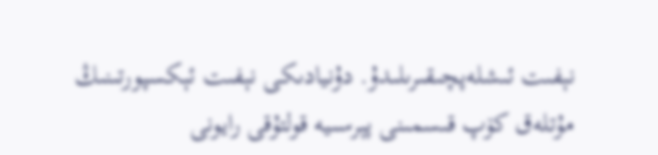نېفىت ئىشلەپچىقىرىلىدۇ. دۇنيادىكى نېفىت ئېكسپورتىنىڭ مۇتلەق كۆپ قىسمىنى پېرسىيە قولتۇقى رايونى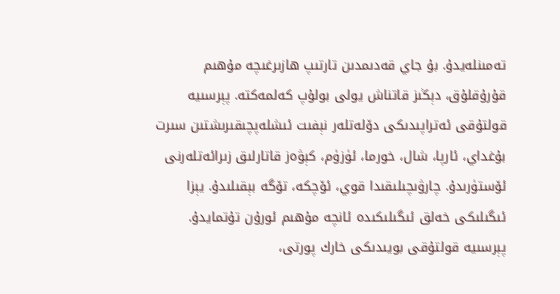تەمىنلەيدۇ. بۇ جاي قەدىمدىن تارتىپ ھازىرغىچە مۇھىم قۇرۇقلۇق، دېڭىز قاتناش يولى بولۇپ كەلمەكتە. پېرسىيە قولتۇقى ئەتراپىدىكى دۆلەتلەر نېفىت ئىشلەپچىقىرىشتىن سىرت بۇغداي، ئارپا، شال، خورما، ئۈزۈم، كېۋەز قاتارلىق زىرائەتلەرنى ئۆستۈرىدۇ. چارۋىچىلىقىدا قوي، ئۆچكە، تۆگە بېقىلىدۇ. يېزا ئىگىلىكى خەلق ئىگىلىكىدە ئانچە مۇھىم ئورۇن تۇتمايدۇ. پېرسىيە قولتۇقى بويىدىكى خارك پورتى،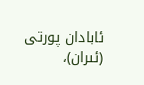ئابادان پورتى (ئىران)،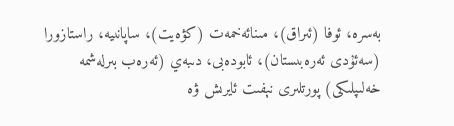بەسرە، ئوفا (ئىراق)، مىنائەخمەت (كۋەيت)، ساپانىيە، راستازورا (سەئۇدى ئەرەبىستان)، ئابودەبى، دىبەي (ئەرەب بىرلەشمە خەلىپلىكى) پورتلىرى نېفىت ئايرىش ۋە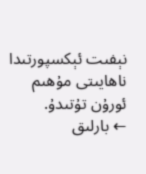نېفىت ئېكسپورتىدا ناھايىتى مۇھىم ئورۇن تۇتىدۇ.
← بارلىق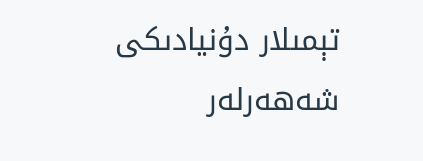تېمىلار دۇنيادىكى شەھەرلەر